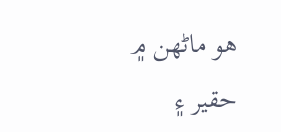هو ماڻهن ۾ حقير ۽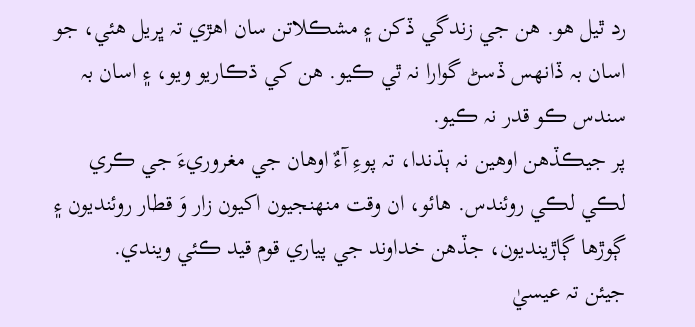رد ٿيل هو. هن جي زندگي ڏکن ۽ مشڪلاتن سان اهڙي تہ ڀريل هئي، جو اسان بہ ڏانهس ڏسڻ گوارا نہ ٿي ڪيو. هن کي ڌڪاريو ويو، ۽ اسان بہ سندس ڪو قدر نہ ڪيو.
پر جيڪڏهن اوهين نہ ٻڌندا، تہ پوءِ آءٌ اوهان جي مغروريءَ جي ڪري لڪي لڪي روئندس. هائو، ان وقت منهنجيون اکيون زار وَ قطار روئنديون ۽ ڳوڙها ڳاڙينديون، جڏهن خداوند جي پياري قوم قيد ڪئي ويندي.
جيئن تہ عيسيٰ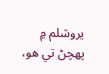يروشلم ۾ پهچڻ تي هو،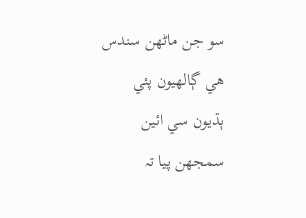سو جن ماڻهن سندس هي ڳالهيون پئي ٻڌيون سي ائين سمجھن پيا تہ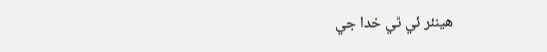هينئر ئي ٿي خدا جي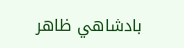بادشاهي ظاهر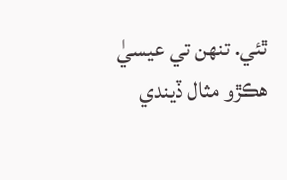ٿئي. تنهن تي عيسيٰ هڪڙو مثال ڏيندي